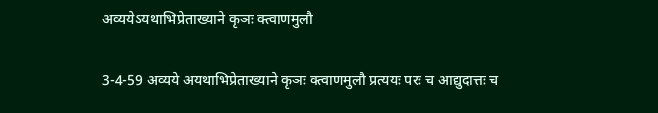अव्ययेऽयथाभिप्रेताख्याने कृञः क्त्वाणमुलौ

3-4-59 अव्यये अयथाभिप्रेताख्याने कृञः क्त्वाणमुलौ प्रत्ययः परः च आद्युदात्तः च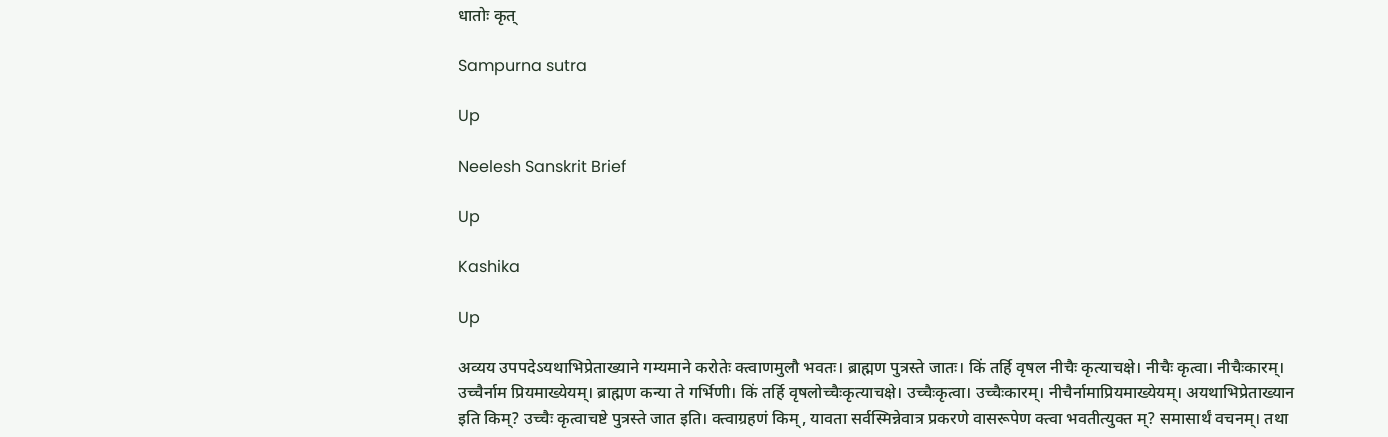धातोः कृत्

Sampurna sutra

Up

Neelesh Sanskrit Brief

Up

Kashika

Up

अव्यय उपपदेऽयथाभिप्रेताख्याने गम्यमाने करोतेः क्त्वाणमुलौ भवतः। ब्राह्मण पुत्रस्ते जातः। किं तर्हि वृषल नीचैः कृत्याचक्षे। नीचैः कृत्वा। नीचैःकारम्। उच्चैर्नाम प्रियमाख्येयम्। ब्राह्मण कन्या ते गर्भिणी। किं तर्हि वृषलोच्चैःकृत्याचक्षे। उच्चैःकृत्वा। उच्चैःकारम्। नीचैर्नामाप्रियमाख्येयम्। अयथाभिप्रेताख्यान इति किम्? उच्चैः कृत्वाचष्टे पुत्रस्ते जात इति। क्त्वाग्रहणं किम्, यावता सर्वस्मिन्नेवात्र प्रकरणे वासरूपेण क्त्वा भवतीत्युक्त म्? समासार्थं वचनम्। तथा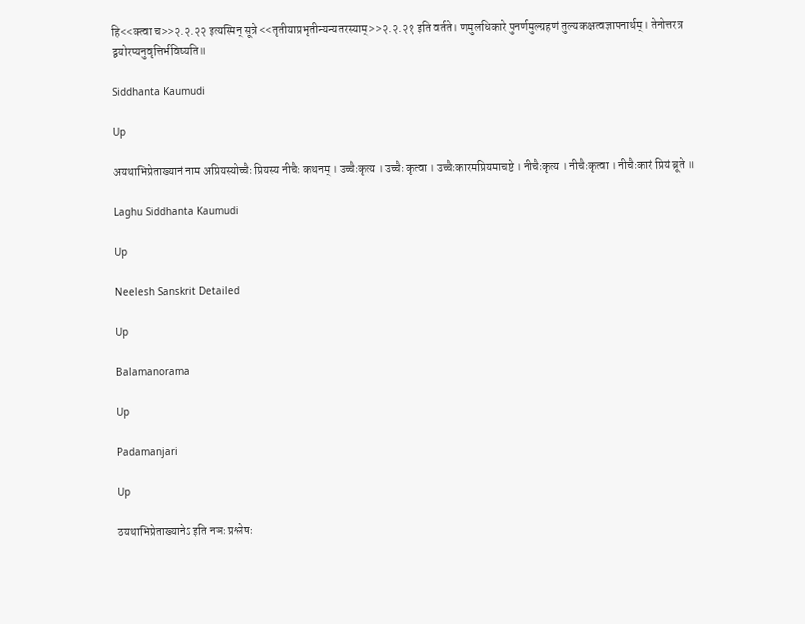हि<<क्त्वा च>>२.२.२२ इत्यस्मिन् सूत्रे <<तृतीयाप्रभृतीन्यन्यतरस्याम्>>२.२.२१ इति वर्तते। णमुलधिकारे पुनर्णमुल्ग्रहणं तुल्यकक्षत्वज्ञापनार्थम्। तेनोत्तरत्र द्वयोरप्यनुवृत्तिर्भविष्यति॥

Siddhanta Kaumudi

Up

अयथाभिप्रेताख्यानं नाम अप्रियस्योच्चैः प्रियस्य नीचैः कथनम् । उच्चैःकृत्य । उच्चैः कृत्वा । उच्चैःकारमप्रियमाचष्टे । नीचैःकृत्य । नीचैःकृत्वा । नीचैःकारं प्रियं ब्रूते ॥

Laghu Siddhanta Kaumudi

Up

Neelesh Sanskrit Detailed

Up

Balamanorama

Up

Padamanjari

Up

ठयथाभिप्रेताख्यानेऽ इति नञः प्रश्लेषः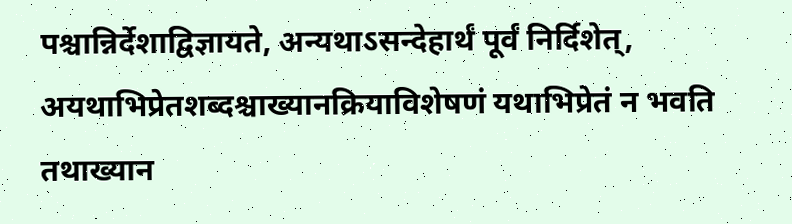पश्चान्निर्देशाद्विज्ञायते, अन्यथाऽसन्देहार्थं पूर्वं निर्दिशेत्, अयथाभिप्रेतशब्दश्चाख्यानक्रियाविशेषणं यथाभिप्रेतं न भवति तथाख्यान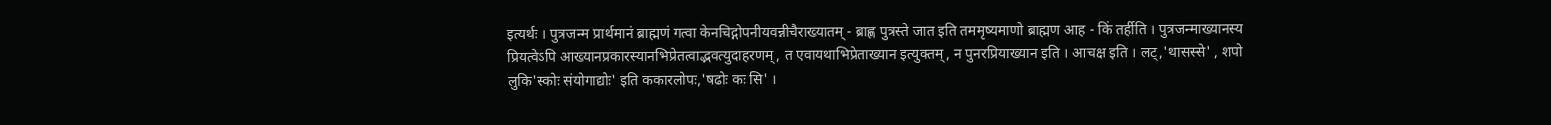इत्यर्थः । पुत्रजन्म प्रार्थमानं ब्राह्मणं गत्वा केनचिद्गोपनीयवन्नीचैराख्यातम् - ब्राह्ण पुत्रस्ते जात इति तममृष्यमाणो ब्राह्मण आह - किं तर्हीति । पुत्रजन्माख्यानस्य प्रियत्वेऽपि आख्यानप्रकारस्यानभिप्रेतत्वाद्भवत्युदाहरणम्, त एवायथाभिप्रेताख्यान इत्युक्तम्, न पुनरप्रियाख्यान इति । आचक्ष इति । लट्,'थासस्से' , शपो लुकि'स्कोः संयोगाद्योः' इति ककारलोपः,'षढोः कः सि' ।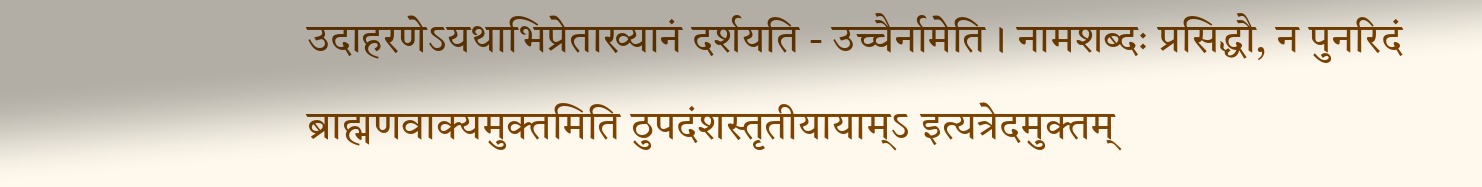उदाहरणेऽयथाभिप्रेताख्यानं दर्शयति - उच्चैर्नामेति । नामशब्दः प्रसिद्धौ, न पुनरिदं ब्राह्मणवाक्यमुक्तमिति ठुपदंशस्तृतीयायाम्ऽ इत्यत्रेदमुक्तम्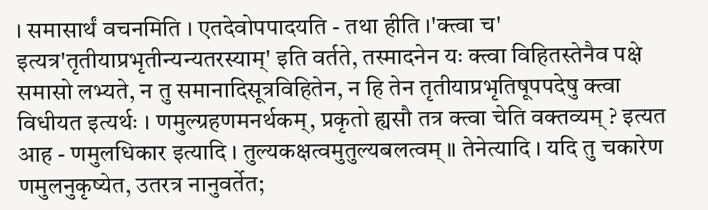। समासार्थं वचनमिति । एतदेवोपपादयति - तथा हीति ।'क्त्वा च' इत्यत्र'तृतीयाप्रभृतीन्यन्यतरस्याम्' इति वर्तते, तस्मादनेन यः क्त्वा विहितस्तेनैव पक्षे समासो लभ्यते, न तु समानादिसूत्रविहितेन, न हि तेन तृतीयाप्रभृतिषूपपदेषु क्त्वा विधीयत इत्यर्थः । णमुल्ग्रहणमनर्थकम्, प्रकृतो ह्यसौ तत्र क्त्वा चेति वक्तव्यम् ? इत्यत आह - णमुलधिकार इत्यादि । तुल्यकक्षत्वमुतुल्यबलत्वम् ॥ तेनेत्यादि । यदि तु चकारेण णमुलनुकृष्येत, उतरत्र नानुवर्तेत;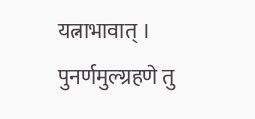यत्नाभावात् । पुनर्णमुल्ग्रहणे तु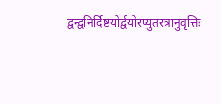द्वन्द्वनिर्दिष्टयोर्द्वयोरप्युतरत्रानुवृत्तिः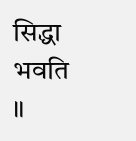सिद्धा भवति ॥